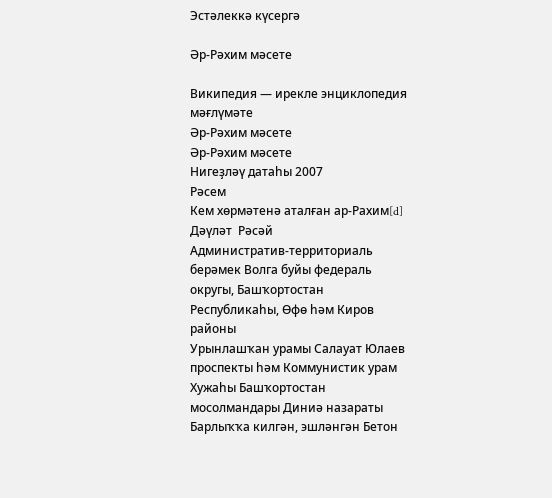Эстәлеккә күсергә

Әр-Рәхим мәсете

Википедия — ирекле энциклопедия мәғлүмәте
Әр-Рәхим мәсете
Әр-Рәхим мәсете
Нигеҙләү датаһы 2007
Рәсем
Кем хөрмәтенә аталған ар-Рахим[d]
Дәүләт  Рәсәй
Административ-территориаль берәмек Волга буйы федераль округы, Башҡортостан Республикаһы, Өфө һәм Киров районы
Урынлашҡан урамы Салауат Юлаев проспекты һәм Коммунистик урам
Хужаһы Башҡортостан мосолмандары Диниә назараты
Барлыҡҡа килгән, эшләнгән Бетон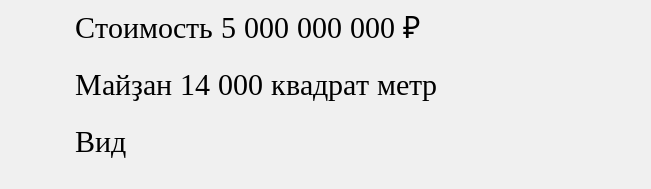Стоимость 5 000 000 000 ₽
Майҙан 14 000 квадрат метр
Вид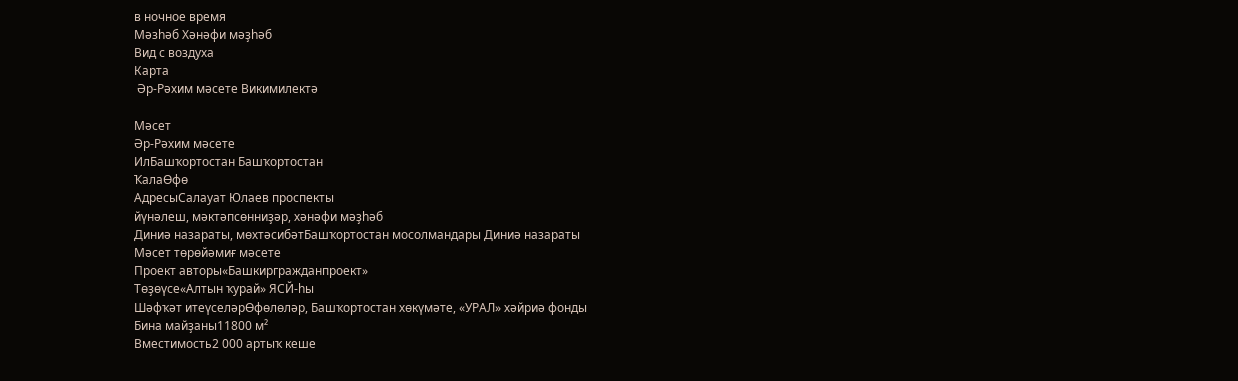в ночное время
Мәзһәб Хәнәфи мәҙһәб
Вид с воздуха
Карта
 Әр-Рәхим мәсете Викимилектә

Мәсет
Әр-Рәхим мәсете
ИлБашҡортостан Башҡортостан
ҠалаӨфө
АдресыСалауат Юлаев проспекты
йүнәлеш, мәктәпсөнниҙәр, хәнәфи мәҙһәб
Диниә назараты, мөхтәсибәтБашҡортостан мосолмандары Диниә назараты
Мәсет төрөйәмиғ мәсете
Проект авторы«Башкиргражданпроект»
Төҙөүсе«Алтын ҡурай» ЯСЙ-һы
Шәфҡәт итеүселәрӨфөлөләр, Башҡортостан хөкүмәте, «УРАЛ» хәйриә фонды
Бина майҙаны11800 м²
Вместимость2 000 артыҡ кеше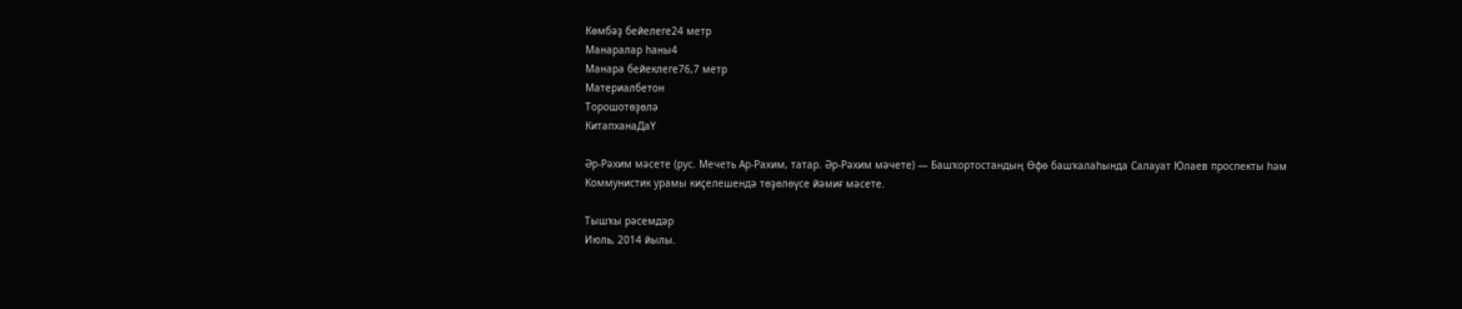Көмбәҙ бейелеге24 метр
Манаралар һаны4
Манара бейеклеге76,7 метр
Материалбетон
Торошотөҙөлә
КитапханаДаY

Әр-Рәхим мәсете (рус. Мечеть Ар-Рахим, татар. Әр-Рәхим мәчете) — Башҡортостандың Өфө башҡалаһында Салауат Юлаев проспекты һәм Коммунистик урамы киҫелешендә төҙөлөүсе йәмиғ мәсете.

Тышҡы рәсемдәр
Июль, 2014 йылы.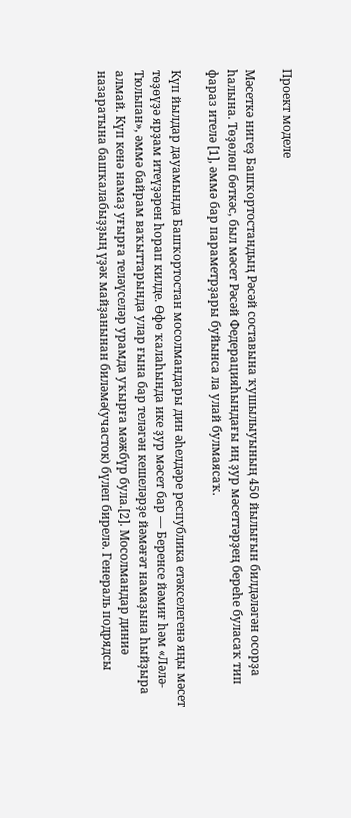Проект моделе

Мәсеткә нигеҙ Башҡортостандың Рәсәй составына ҡушылыуының 450 йылығын билдәләгән осорҙа һалына. Төҙөлөп бөткәс, был мәсет Рәсәй Федерацияһындағы иң ҙур мәсеттәрҙең береһе буласаҡ тип фараз ителә [1], әммә бар параметрҙары буйынса ла улай булмаясаҡ.

Күп йылдар дауамында Башҡортостан мосолмандары дин әһелдәре республика етәкселегенә яңы мәсет төҙөүҙә ярҙам итеүҙәрен һорап килде. Өфө ҡалаһында ике ҙур мәсет бар — Беренсе йәмиғ һәм «Ләлә-Тюльпан», әммә байрам ваҡыттарында улар ғына бар теләгән кешеләрҙе йәмәғәт намаҙына һыйҙыра алмай. Күп кенә намаҙ уғырға теләүселәр урамда уҡырға мәжбүр була.[2]. Мосолмандар диниә назаратына башҡалабыҙҙың үҙәк майҙанынан биләмә(участок) бүлеп бирелә. Генераль подрядсы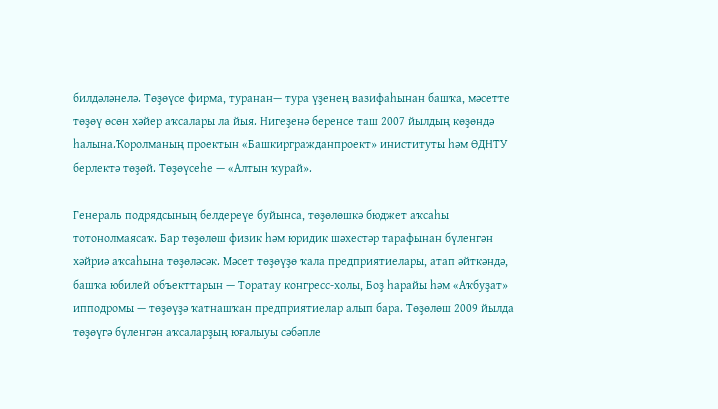билдәләнелә. Төҙөүсе фирма, туранан— тура үҙенең вазифаһынан башҡа, мәсетте төҙөү өсөн хәйер аҡсалары ла йыя. Нигеҙенә беренсе таш 2007 йылдың көҙөндә һалына.Ҡоролманың проектын «Башкиргражданпроект» иниституты һәм ӨДНТУ берлектә төҙөй. Төҙөүсеһе — «Алтын ҡурай».

Генераль подрядсының белдереүе буйынса, төҙөлөшкә бюджет аҡсаһы тотонолмаясаҡ. Бар төҙөлөш физик һәм юридик шәхестәр тарафынан бүленгән хәйриә аҡсаһына төҙөләсәк. Мәсет төҙөүҙө ҡала предприятиелары, атап әйткәндә, башҡа юбилей объекттарын — Торатау конгресс-холы, Боҙ һарайы һәм «Аҡбуҙат» ипподромы — төҙөүҙә ҡатнашҡан предприятиелар алып бара. Төҙөлөш 2009 йылда төҙөүгә бүленгән аҡсаларҙың юғалыуы сәбәпле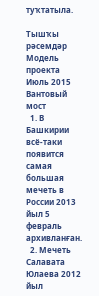туҡтатыла.

Тышҡы рәсемдәр
Модель проекта
Июль 2015
Вантовый мост
  1. В Башкирии всё-таки появится самая большая мечеть в России 2013 йыл 5 февраль архивланған.
  2. Мечеть Салавата Юлаева 2012 йыл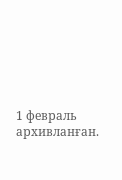1 февраль архивланған.